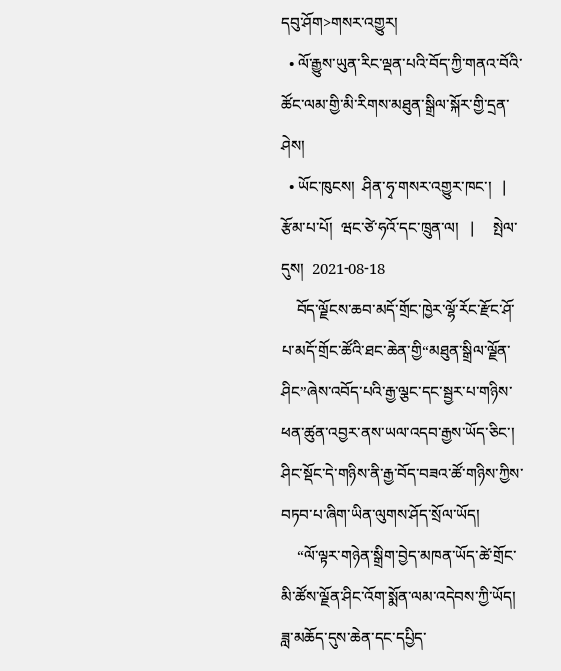དབུ་ཤོག>གསར་འགྱུར།
  • ལོ་རྒྱུས་ཡུན་རིང་ལྡན་པའི་བོད་ཀྱི་གནའ་བོའི་ཚོང་ལམ་གྱི་མི་རིགས་མཐུན་སྒྲིལ་སྐོར་གྱི་དྲན་ཤེས།
  • ཡོང་ཁུངས།  ཤིན་ཧྭ་གསར་འགྱུར་ཁང་།   |     རྩོམ་པ་པོ།  ཝང་ཙེ་ཧའོ་དང་ཁྲུན་ལ།   |     སྤེལ་དུས།  2021-08-18
    བོད་ལྗོངས་ཆབ་མདོ་གྲོང་ཁྱེར་ལྷོ་རོང་རྫོང་ཤོ་པ་མདོ་གྲོང་ཚོའི་ཐང་ཆེན་གྱི“མཐུན་སྒྲིལ་ལྗོན་ཤིང”ཞེས་འབོད་པའི་རྒྱ་ལྕང་དང་སྦྱར་པ་གཉིས་ཕན་ཚུན་འབྱར་ནས་ཡལ་འདབ་རྒྱས་ཡོད་ཅིང་། ཤིང་སྡོང་དེ་གཉིས་ནི་རྒྱ་བོད་བཟའ་ཚོ་གཉིས་ཀྱིས་བཏབ་པ་ཞིག་ཡིན་ལུགས་ཤོད་སྲོལ་ཡོད།
    “ལོ་ལྟར་གཉེན་སྒྲིག་བྱེད་མཁན་ཡོད་ཚེ་གྲོང་མི་ཚོས་ལྗོན་ཤིང་འོག་སྨོན་ལམ་འདེབས་ཀྱི་ཡོད། ཟླ་མཆོད་དུས་ཆེན་དང་དཔྱིད་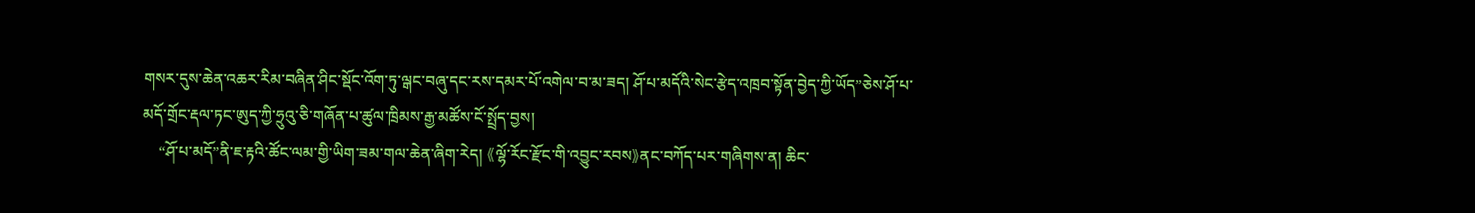གསར་དུས་ཆེན་འཆར་རིམ་བཞིན་ཤིང་སྡོང་འོག་ཏུ་ལྒང་བཞུ་དང་རས་དམར་པོ་འགེལ་བ་མ་ཟད། ཤོ་པ་མདོའི་སེང་རྩེད་འཁྲབ་སྟོན་བྱེད་ཀྱི་ཡོད”ཅེས་ཤོ་པ་མདོ་གྲོང་རྡལ་ཏང་ཨུད་ཀྱི་ཧྲུའུ་ཅི་གཞོན་པ་ཚུལ་ཁྲིམས་རྒྱ་མཚོས་ངོ་སྤྲོད་བྱས།
    “ཤོ་པ་མདོ”ནི་ཇ་རྟའི་ཚོང་ལམ་གྱི་ཡིག་ཟམ་གལ་ཆེན་ཞིག་རེད། 《ལྷོ་རོང་རྫོང་གི་འབྱུང་རབས》ནང་བཀོད་པར་གཞིགས་ན། ཆིང་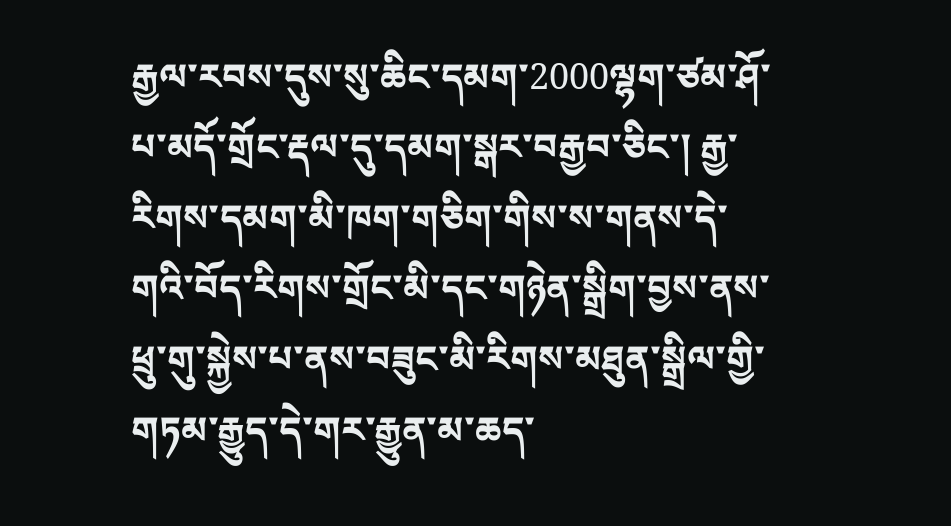རྒྱལ་རབས་དུས་སུ་ཆིང་དམག་2000ལྷག་ཙམ་ཤོ་པ་མདོ་གྲོང་རྡལ་དུ་དམག་སྒར་བརྒྱབ་ཅིང་། རྒྱ་རིགས་དམག་མི་ཁག་གཅིག་གིས་ས་གནས་དེ་གའི་བོད་རིགས་གྲོང་མི་དང་གཉེན་སྒྲིག་བྱས་ནས་ཕྲུ་གུ་སྐྱེས་པ་ནས་བཟུང་མི་རིགས་མཐུན་སྒྲིལ་གྱི་གཏམ་རྒྱུད་དེ་གར་རྒྱུན་མ་ཆད་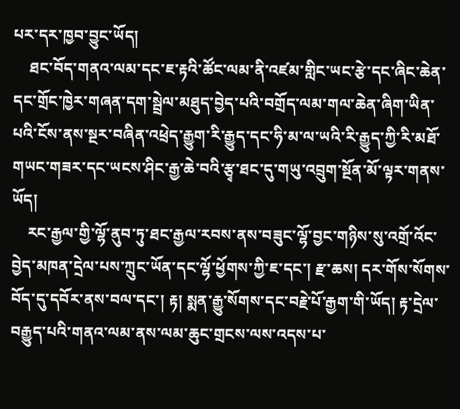པར་དར་ཁྱབ་བྱུང་ཡོད།
    ཐང་བོད་གནའ་ལམ་དང་ཇ་རྟའི་ཚོང་ལམ་ནི་འཛམ་གླིང་ཡང་རྩེ་དང་ཞིང་ཆེན་དང་གྲོང་ཁྱེར་གཞན་དག་སྦྲེལ་མཐུད་བྱེད་པའི་བགྲོད་ལམ་གལ་ཆེན་ཞིག་ཡིན་པའི་ངོས་ནས་སྔར་བཞིན་འཕྲེད་རྒྱུག་རི་རྒྱུད་དང་ཧི་མ་ལ་ཡའི་རི་རྒྱུད་ཀྱི་རི་མཐོ་གཡང་གཟར་དང་ཡངས་ཤིང་རྒྱ་ཆེ་བའི་རྩྭ་ཐང་དུ་གཡུ་འབྲུག་སྔོན་མོ་ལྟར་གནས་ཡོད།
    རང་རྒྱལ་གྱི་ལྷོ་ནུབ་ཏུ་ཐང་རྒྱལ་རབས་ནས་བཟུང་ལྷོ་བྱང་གཉིས་སུ་འགྲོ་འོང་བྱེད་མཁན་དྲེལ་པས་ཀྲུང་ཡོན་དང་ལྷོ་ཕྱོགས་ཀྱི་ཇ་དང་། རྫ་ཆས། དར་གོས་སོགས་བོད་དུ་དབོར་ནས་བལ་དང་། རྟ། སྨན་རྒྱུ་སོགས་དང་བརྗེ་པོ་རྒྱག་གི་ཡོད། རྟ་དྲེལ་བརྒྱུད་པའི་གནའ་ལམ་ནས་ལམ་ཆུང་གྲངས་ལས་འདས་པ་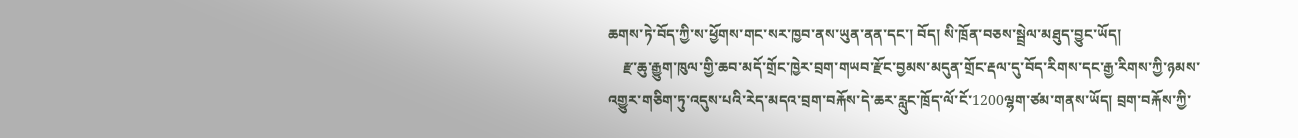ཆགས་ཏེ་བོད་ཀྱི་ས་ཕྱོགས་གང་སར་ཁྱབ་ནས་ཡུན་ནན་དང་། བོད། སི་ཁྲོན་བཅས་སྦྲེལ་མཐུད་བྱུང་ཡོད།
    རྫ་ཆུ་རྒྱུག་ཁུལ་གྱི་ཆབ་མདོ་གྲོང་ཁྱེར་བྲག་གཡབ་རྫོང་བྱམས་མདུན་གྲོང་རྡལ་དུ་བོད་རིགས་དང་རྒྱ་རིགས་ཀྱི་ཉམས་འགྱུར་གཅིག་ཏུ་འདུས་པའི་རེད་མདའ་བྲག་བརྐོས་དེ་ཆར་རླུང་ཁྲོད་ལོ་ངོ་1200ལྷག་ཙམ་གནས་ཡོད། བྲག་བརྐོས་ཀྱི་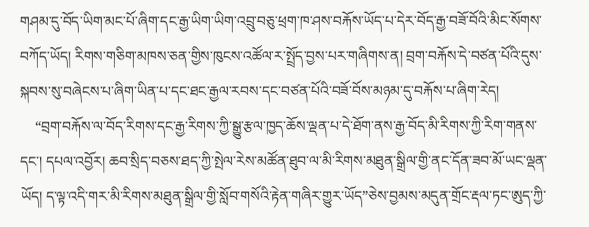གཤམ་དུ་བོད་ཡིག་མང་པོ་ཞིག་དང་རྒྱ་ཡིག་ཡིག་འབྲུ་བཅུ་ཕྲག་ཁ་ཤས་བརྐོས་ཡོད་པ་དེར་བོད་རྒྱ་བཟོ་བོའི་མིང་སོགས་བཀོད་ཡོད། རིགས་གཅིག་མཁས་ཅན་གྱིས་ཁུངས་འཚོལ་ར་སྤྲོད་བྱས་པར་གཞིགས་ན། བྲག་བརྐོས་དེ་བཙན་པོའི་དུས་སྐབས་སུ་བཞེངས་པ་ཞིག་ཡིན་པ་དང་ཐང་རྒྱལ་རབས་དང་བཙན་པོའི་བཟོ་བོས་མཉམ་དུ་བརྐོས་པ་ཞིག་རེད།
    “བྲག་བརྐོས་ལ་བོད་རིགས་དང་རྒྱ་རིགས་ཀྱི་སྒྱུ་རྩལ་ཁྱད་ཆོས་ལྡན་པ་དེ་ཐོག་ནས་རྒྱ་བོད་མི་རིགས་ཀྱི་རིག་གནས་དང་། དཔལ་འབྱོར། ཆབ་སྲིད་བཅས་ཐད་ཀྱི་སྤེལ་རེས་མཚོན་ཐུབ་ལ་མི་རིགས་མཐུན་སྒྲིལ་གྱི་ནང་དོན་ཟབ་མོ་ཡང་ལྡན་ཡོད། ད་ལྟ་འདི་གར་མི་རིགས་མཐུན་སྒྲིལ་གྱི་སློབ་གསོའི་རྟེན་གཞིར་གྱུར་ཡོད”ཅེས་བྱམས་མདུན་གྲོང་རྡལ་ཏང་ཨུད་ཀྱི་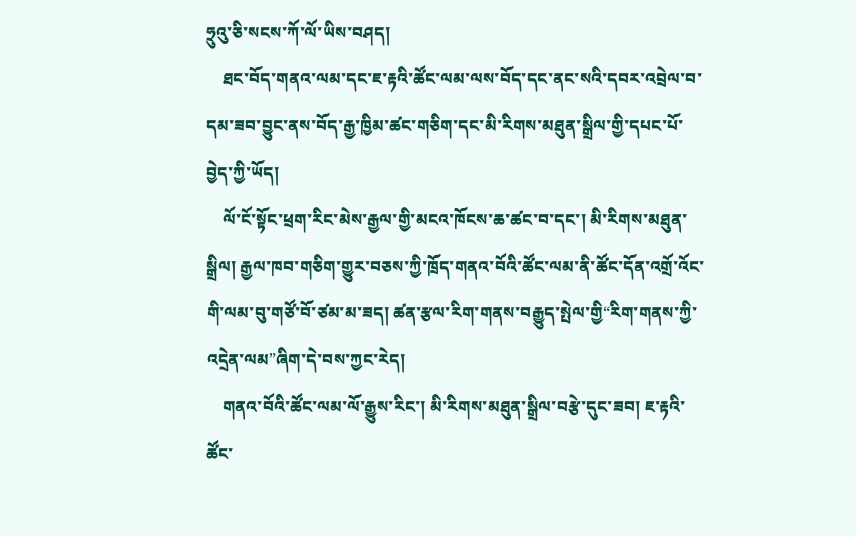ཧྲུའུ་ཅི་སངས་ཀོ་ལོ་ཡིས་བཤད།
    ཐང་བོད་གནའ་ལམ་དང་ཇ་རྟའི་ཚོང་ལམ་ལས་བོད་དང་ནང་སའི་དབར་འབྲེལ་བ་དམ་ཟབ་བྱུང་ནས་བོད་རྒྱ་ཁྱིམ་ཚང་གཅིག་དང་མི་རིགས་མཐུན་སྒྲིལ་གྱི་དཔང་པོ་བྱེད་ཀྱི་ཡོད།
    ལོ་ངོ་སྟོང་ཕྲག་རིང་མེས་རྒྱལ་གྱི་མངའ་ཁོངས་ཆ་ཚང་བ་དང་། མི་རིགས་མཐུན་སྒྲིལ། རྒྱལ་ཁབ་གཅིག་གྱུར་བཅས་ཀྱི་ཁྲོད་གནའ་བོའི་ཚོང་ལམ་ནི་ཚོང་དོན་འགྲོ་འོང་གི་ལམ་བུ་གཙོ་བོ་ཙམ་མ་ཟད། ཚན་རྩལ་རིག་གནས་བརྒྱུད་སྤེལ་གྱི“རིག་གནས་ཀྱི་འདྲེན་ལམ”ཞིག་དེ་བས་ཀྱང་རེད།
    གནའ་བོའི་ཚོང་ལམ་ལོ་རྒྱུས་རིང་། མི་རིགས་མཐུན་སྒྲིལ་བརྩེ་དུང་ཟབ། ཇ་རྟའི་ཚོང་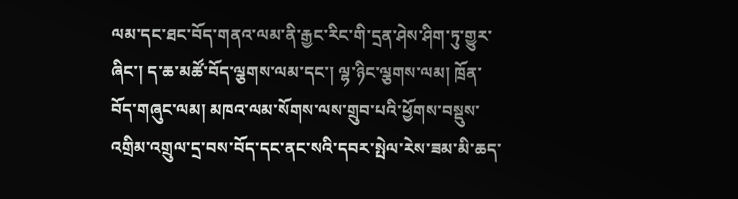ལམ་དང་ཐང་བོད་གནའ་ལམ་ནི་རྒྱང་རིང་གི་དྲན་ཤེས་ཤིག་ཏུ་གྱུར་ཞིང་། ད་ཆ་མཚོ་བོད་ལྕགས་ལམ་དང་། ལྷ་ཉིང་ལྕགས་ལམ། ཁྲོན་བོད་གཞུང་ལམ། མཁའ་ལམ་སོགས་ལས་གྲུབ་པའི་ཕྱོགས་བསྡུས་འགྲིམ་འགྲུལ་དྲ་བས་བོད་དང་ནང་སའི་དབར་སྤེལ་རེས་ཟམ་མི་ཆད་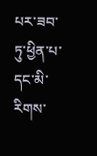པར་ཟབ་ཏུ་ཕྱིན་པ་དང་མི་རིགས་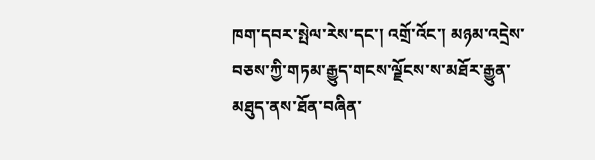ཁག་དབར་སྤེལ་རེས་དང་། འགྲོ་འོང་། མཉམ་འདྲེས་བཅས་ཀྱི་གཏམ་རྒྱུད་གངས་ལྗོངས་ས་མཐོར་རྒྱུན་མཐུད་ནས་ཐོན་བཞིན་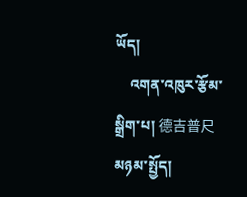ཡོད།
    འགན་འཁུར་རྩོམ་སྒྲིག་པ། 德吉普尺
མཉམ་སྤྱོད།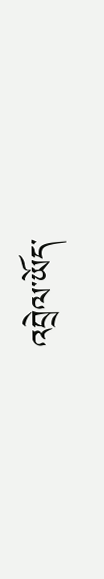འབྲེལ་ཡོད་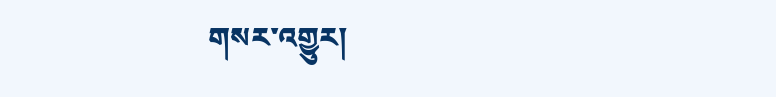གསར་འགྱུར།